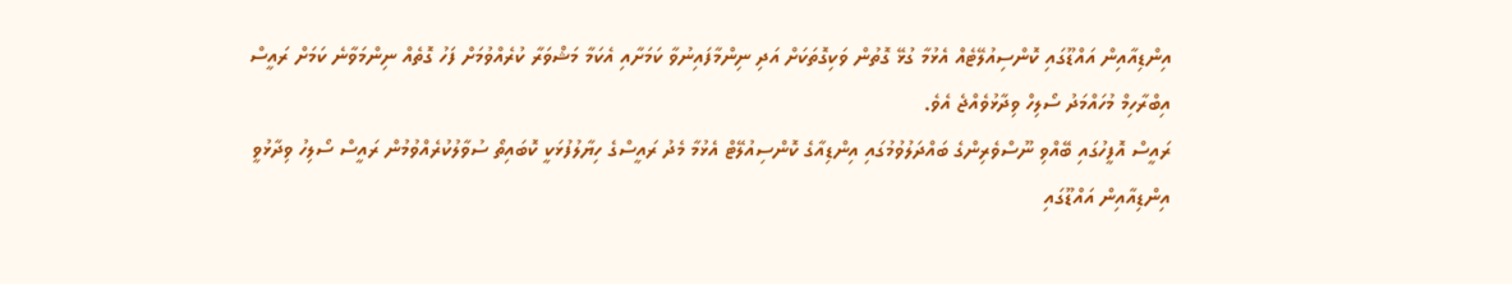އިންޑިއާއިން އައްޑޫގައި ކޮންސިއުލޭޓެއް އެޅުމާ ގުޅޭ ގޮތުން ވަކިގޮތަކަށް އަދި ނިންމާފައިނުވާ ކަމަށާއި އެކަމާ މަޝްވަރާ ކުރެއްވުމަށް ފަހު ގޮތެއް ނިންމަވާނެ ކަމަށް ރައީސް އިބްރާހިމް މުހައްމަދު ސޯލިހް ވިދާޅުވެއްޖެ އެވެ.
ރައީސް އޮފީހުގައި ބޭއްވި ނޫސްވެރިންގެ ބައްދަލުވުމުގައި އިންޑިއާގެ ކޮންސިއުލޭޓް އެޅުމާ މެދު ރައީސްގެ ހިޔާލުފުޅަކީ ކޮބައިތޯ ސުވާލުކުރެއްވުމުން ރައީސް ސޯލިހު ވިދާޅުވީ އިންޑިއާއިން އައްޑޫގައި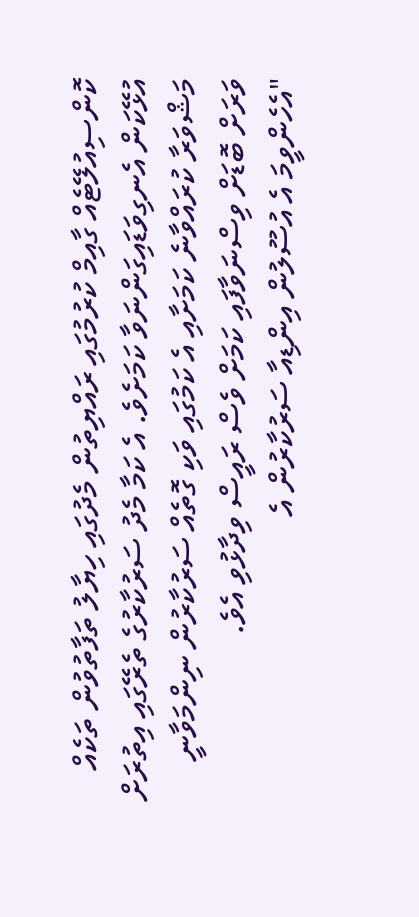ކޮންސިއުލޭޓެއް ގާއިމް ކުރުމުގައި ރައްޔިތުން މެދުގައި ހިޔާލު ތަފާތުވުން ތަކެއް އުޅޭކަން އެނގިވަޑައިގަންނަވާ ކަމަށެވެ. އެ ކަމާ މެދު ސަރުކާރުގެ ތެރޭގައި އިތުރަށް މަޝްވަރާ ކުރައްވާނެ ކަމަށާއި އެ ކަމުގައި ވަކި ގޮތެއް ސަރުކާރުން ނިންމަވާނީ ވަރަށް ބޮޑަށް ވިސްނަވާފައި ކަމަށް ވެސް ރައީސް ވިދާޅުވި އެވެ.
"އެހެންވީމަ އެ އުސޫލުން އިންޑިއާ ސަރުކާރުން އެ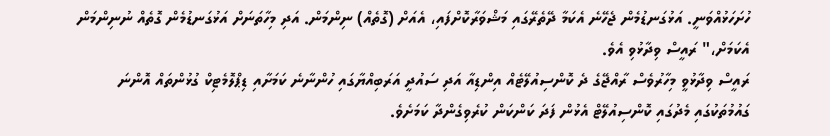ހުށަހަޅުއްވަނީ. އަޅުގަނޑުމެން ޖެހޭނެ އެކަމާ ދޭތެރޭގައި މަޝްވަރާކޮށްފައި، އެއަށް (ގޮތެއް) ނިންމަން. އަދި މިހާތަނަށް އަޅުގަނޑުމެން ގޮތެއް ނުނިންމަން އެކަމަށް،" ރައީސް ވިދާޅުވި އެވެ.
ރައީސް ވިދާޅުވީ މިހާރުވެސް ރާއްޖޭގެ ދެ ކޮންސިއުލޭޓެއް އިންޑިއާ އަދި ސައުދީ އަރަބިއްޔާގައި ހުންނާނެ ކަމަށާއި ޑިޕްލޮމެޓިކް ގުޅުންތައް އޮންނަ ގައުމުތަކުގައި މެދުގައި ކޮންސިއުލޭޓް އެޅުން ފަދަ ކަންކަން ކުރެވިގެންދާ ކަމަށެވެ.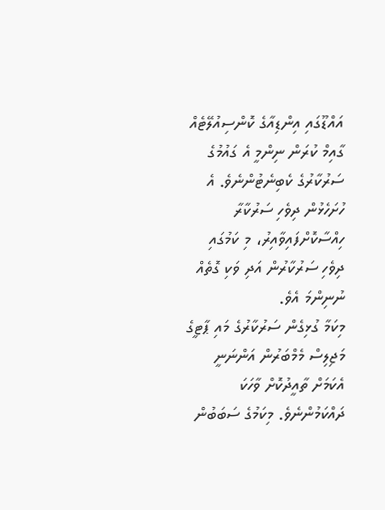އައްޑޫގައި އިންޑިއާގެ ކޮންސިއުލޭޓެއް ގާއިމް ކުރަން ނިންމީ އެ ގައުމުގެ ސަރުކާރުގެ ކެބިނެޓުންނެވެ. އެ ހުށަހެޅުން ދިވެހި ސަރުކާރާ ހިއްސާކޮށްފައިވާއިރު، މި ކަމުގައި ދިވެހި ސަރުކާރުން އަދި ވަކި ގޮތެއް ނުނިންމަ އެވެ.
މިކަމާ ގުޅިގެން ސަރުކާރުގެ މައި ޕާޓީގެ މަޖިލިސް މެމްބަރުން އަންނަނީ އެކަމަށް ތާއީދުކޮށް ވާހަކަ ދައްކަމުންނެވެ. މިކަމުގެ ސަބަބުން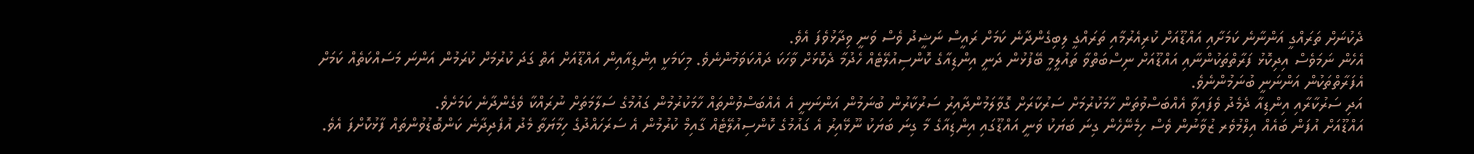ދެކުނަށް ތަރައްގީ އަންނާނެ ކަމަށާއި އައްޑޫއަށް ކުރިއެރުމާއި ތަރައްގީ ލިބިގެންދާނެ ކަމަށް ރައީސް ނަޝީދު ވެސް ވަނީ ވިދާޅުވެފަ އެވެ.
އެހެން ނަމަވެސް އިދިކޮޅު ފަރާތްތަކުންނާއި އައްޑޫއަށް ނިސްބަތްވާ ތައުލީމީ ބޭފުޅުން ދަނީ އިންޑިއާގެ ކޮންސިއުލޭޓެއް ހެދުމާ ދެކޮޅަށް ވާހަކަ ދައްކަވަމުންނެވެ. މިކަމަކީ އިންޑިއާއިން އައްޑޫއަށް އަތް ގަދަ ކުރުމަށް ކުރަމުން އަންނަ މަސައްކަތެއް ކަމަށް އެފަރާތްތަކުން އަންނަނީ ބުނަމުންނެވެ.
އަދި ސަރުކާރާއި އިންޑިއާ ދެމެދު ވެފައިވާ އެއްބަސްވުތަން ހާމަކުރުމަށް ސަރުކާރަށް ގޮވާލަމުންދާއިރު ސަރުކާރުން ބުނަމުން އަންނަނީ އެ އެއްބަސްވުންތައް ހާމަކުރުމުން ގައުމުގެ ސަލާމަތަށް ނުރައްކާ ވެގެންދާނެ ކަމަށެވެ.
އައްޑޫއަށް އުފަން ބައެއް އިލްމުވެރ ޒުވާނުން ވެސް ހިމެނޭހެން ގިނަ ބަޔަކު ވަނީ އައްޑޫގައި އިންޑިއާގެ މާ ގިނަ ބަޔަކު ނޫޅޭއިރު އެ ގައުމުގެ ކޮންސިއުލޭޓެއް ގާއިމް ކުރުމުން އެ ސަރަހައްދުގެ ހިމާޔަތާ މެދު އުފެދިދާނެ ކަންބޮޑުވުންތައް ފާޅުކޮށްފަ އެވެ.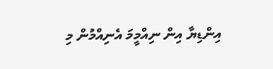އިންޑިޔާ އިން ނިއްމީމަ އެނިއްމުން މި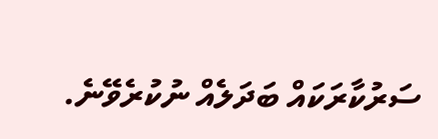ސަރުކާރަކައް ބަދަލެއް ނުކުރެވޭނެ.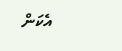އެކަން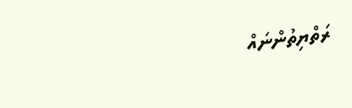ރަތްޔިތުންނައް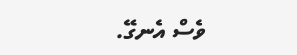ވެސް އެނގޭ.